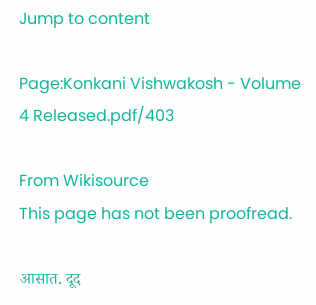Jump to content

Page:Konkani Vishwakosh - Volume 4 Released.pdf/403

From Wikisource
This page has not been proofread.

आसात. दूद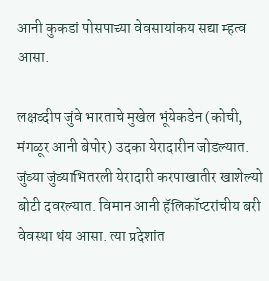आनी कुकडां पोसपाच्या वेवसायांकय सद्या म्हत्व आसा.

लक्षव्दीप जुंवे भारताचे मुखेल भूंयेकडेन (कोची, मंगळूर आनी बेपोर) उदका येरादारीन जोडल्यात. जुंव्या जुंव्याभितरली येरादारी करपाखातीर खाशेल्यो बोटी दवरल्यात. विमान आनी हॅलिकॉप्टरांचीय बरी वेवस्था थंय आसा. त्या प्रदेशांत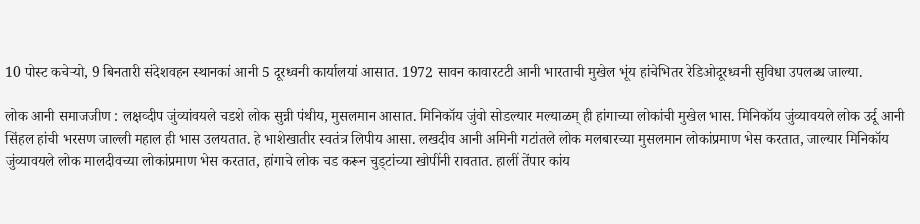10 पोस्ट कचेऱ्यो, 9 बिनतारी संदेशवहन स्थानकां आनी 5 दूरध्वनी कार्यालयां आसात. 1972 सावन कावारटटी आनी भारताची मुखेल भूंय हांचेभितर रेडिओदूरध्वनी सुविधा उपलब्ध जाल्या.

लोक आनी समाजजीण : लक्षव्दीप जुंव्यांवयले चडशे लोक सुन्नी पंथीय, मुसलमान आसात. मिनिकॉय जुंवो सोडल्यार मल्याळम् ही हांगाच्या लोकांची मुखेल भास. मिनिकॉय जुंव्यावयले लोक उर्दू आनी सिंहल हांची भरसण जाल्ली महाल ही भास उलयतात. हे भाशेखातीर स्वतंत्र लिपीय आसा. लखदीव आनी अमिनी गटांतले लोक मलबारच्या मुसलमान लोकांप्रमाण भेस करतात, जाल्यार मिनिकॉय जुंव्यावयले लोक मालदीवच्या लोकांप्रमाण भेस करतात, हांगाचे लोक चड करून चुड्टांच्या खोपींनी रावतात. हालीं तेंपार कांय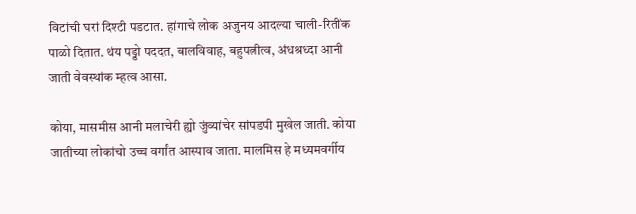विटांची घरां दिश्टी पडटात. हांगाचे लोक अजुनय आदल्या चाली-रितींक पाळो दितात. थंय पड्डो पददत, बालविवाह, बहुपत्नीत्व, अंधश्रध्दा आनी जाती वेवस्थांक म्हत्व आसा.

कोया, मासमीस आनी मलाचेरी ह्यो जुंव्यांचेर सांपडपी मुखेल जाती. कोया जातीच्या लोकांचो उच्च वर्गांत आस्पाव जाता. मालमिस हे मध्यमवर्गीय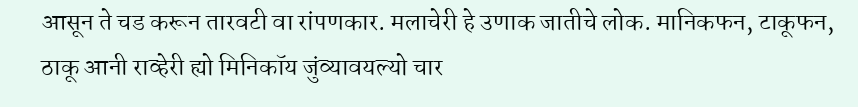आसून ते चड करून तारवटी वा रांपणकार. मलाचेरी हे उणाक जातीचे लोक. मानिकफन, टाकूफन, ठाकू आनी राव्हेरी ह्यो मिनिकॉय जुंव्यावयल्यो चार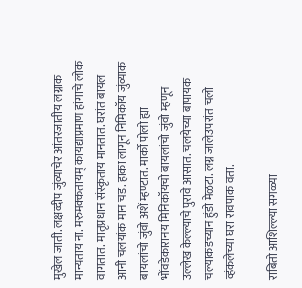मुखेल जाती. लक्षव्दीप जुंव्याचेर आंतरजातीय लग्नाक मान्यताय ना. मरुमक्कतायम् कायद्याप्रमाण हांगाचे लोक वागतात. मातृप्रधान संस्कृताय मानतात. घरांत बायल आनी चलयांक मान चड. हाका लागून निमिकॉय जुंव्याक बायलांचो जुंवो अशें म्हण्टात. मार्को पोलो ह्या भोंवडेकारानय मिनिकॉयचो बायलांचो जुंवो म्हणून उल्लेख केल्ल्याचे पुरावे आसात. चलयेच्या बापायक चल्याकडच्यान हुंडो मेळटा. लग्न जालेउपरांत चलो व्हंकलेच्या घरा रावपाक वता.

राबितो आशिल्ल्या सगळ्या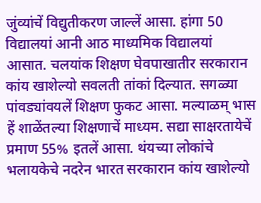जुंव्यांचें विद्युतीकरण जाल्लें आसा. हांगा 50 विद्यालयां आनी आठ माध्यमिक विद्यालयां आसात. चलयांक शिक्षण घेवपाखातीर सरकारान कांय खाशेल्यो सवलती तांकां दिल्यात. सगळ्या पांवड्यांवयलें शिक्षण फुकट आसा. मल्याळम् भास हें शाळेंतल्या शिक्षणाचें माध्यम. सद्या साक्षरतायेचें प्रमाण 55% इतलें आसा. थंयच्या लोकांचे भलायकेचे नदरेन भारत सरकारान कांय खाशेल्यो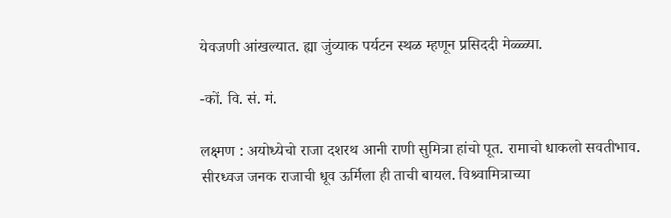येवजणी आंखल्यात. ह्या जुंव्याक पर्यटन स्थळ म्हणून प्रसिददी मेळ्ळ्या.

-कों. वि. सं. मं.

लक्ष्मण : अयोध्येचो राजा दशरथ आनी राणी सुमित्रा हांचो पूत. रामाचो धाकलो सवतीभाव. सीरध्वज जनक राजाची धूव ऊर्मिला ही ताची बायल. विश्र्वामित्राच्या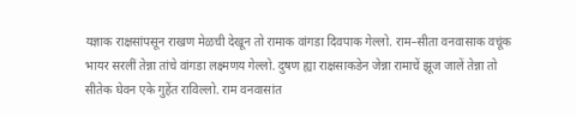यज्ञाक राक्षसांपसून राखण मेळची देखून तो रामाक वांगडा दिवपाक गेल्लो. राम–सीता वनवासाक वचूंक भायर सरलीं तेन्ना तांचे वांगडा लक्ष्मणय गेल्लो. दुषण ह्या राक्षसाकडेन जेन्ना रामाचें झूज जालें तेन्ना तो सीतेक घेवन एके गुहेंत राविल्लो. राम वनवासांत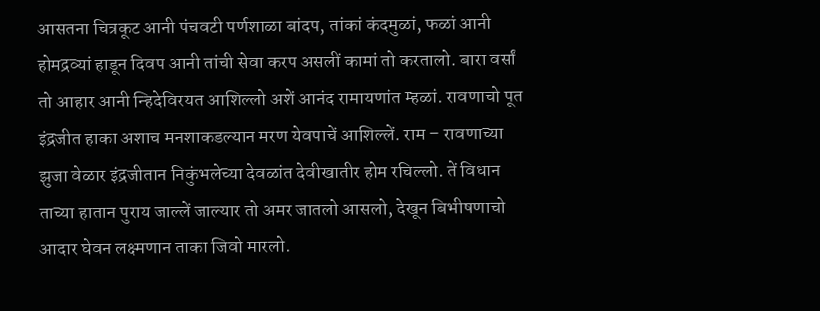आसतना चित्रकूट आनी पंचवटी पर्णशाळा बांदप, तांकां कंदमुळां, फळां आनी होमद्रव्यां हाडून दिवप आनी तांची सेवा करप असलीं कामां तो करतालो. बारा वर्सां तो आहार आनी न्हिदेविरयत आशिल्लो अशें आनंद रामायणांत म्हळां. रावणाचो पूत इंद्रजीत हाका अशाच मनशाकडल्यान मरण येवपाचें आशिल्लें. राम – रावणाच्या झुजा वेळार इंद्रजीतान निकुंभलेच्या देवळांत देवीखातीर होम रचिल्लो. तें विधान ताच्या हातान पुराय जाल्लें जाल्यार तो अमर जातलो आसलो, देखून बिभीषणाचो आदार घेवन लक्ष्मणान ताका जिवो मारलो.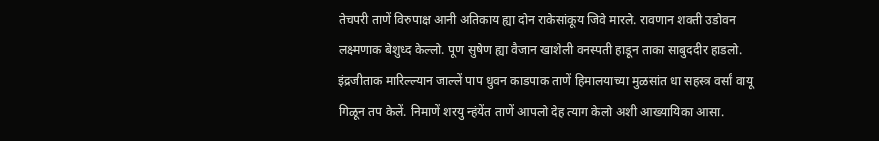तेचपरी ताणें विरुपाक्ष आनी अतिकाय ह्या दोन राकेसांकूय जिवे मारले. रावणान शक्ती उडोवन लक्ष्मणाक बेशुध्द केल्लो. पूण सुषेण ह्या वैजान खाशेली वनस्पती हाडून ताका साबुददीर हाडलो. इंद्रजीताक मारिल्ल्यान जाल्लें पाप धुवन काडपाक ताणें हिमालयाच्या मुळसांत धा सहस्त्र वर्सां वायू गिळून तप केलें. निमाणें शरयु न्हंयेंत ताणें आपलो देह त्याग केलो अशी आख्यायिका आसा.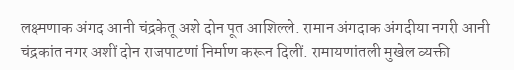लक्ष्मणाक अंगद आनी चंद्रकेतू अशे दोन पूत आशिल्ले. रामान अंगदाक अंगदीया नगरी आनी चंद्रकांत नगर अशीं दोन राजपाटणां निर्माण करून दिलीं. रामायणांतली मुखेल व्यक्ती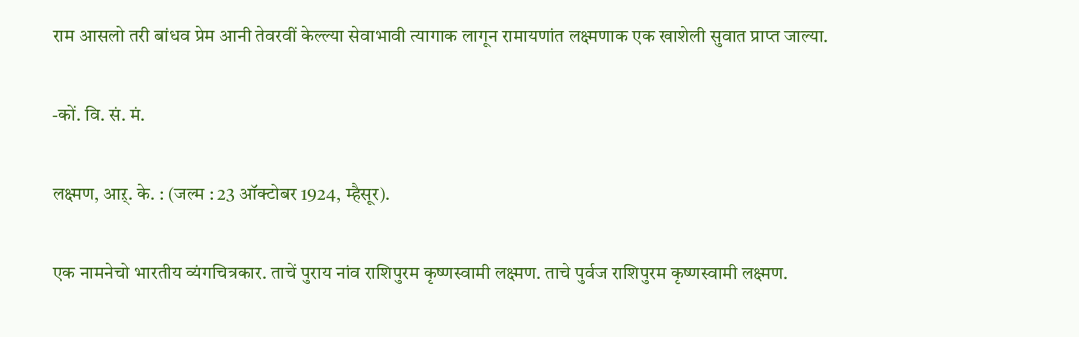राम आसलो तरी बांधव प्रेम आनी तेवरवीं केल्ल्या सेवाभावी त्यागाक लागून रामायणांत लक्ष्मणाक एक खाशेली सुवात प्राप्त जाल्या.

-कों. वि. सं. मं.

लक्ष्मण, आऱ्. के. : (जल्म : 23 ऑक्टोबर 1924, म्हैसूर).

एक नामनेचो भारतीय व्यंगचित्रकार. ताचें पुराय नांव राशिपुरम कृष्णस्वामी लक्ष्मण. ताचे पुर्वज राशिपुरम कृष्णस्वामी लक्ष्मण.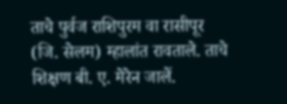ताचे पुर्वज राशिपुरम वा रासीपूर (जि. सेलम) म्हालांत रावताले. ताचे शिक्षण बी. ए. मेरेन जालें.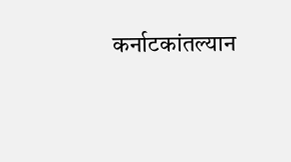कर्नाटकांतल्यान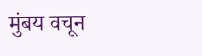मुंबय वचून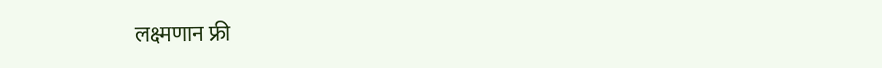लक्ष्मणान फ्री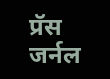प्रॅस जर्नल